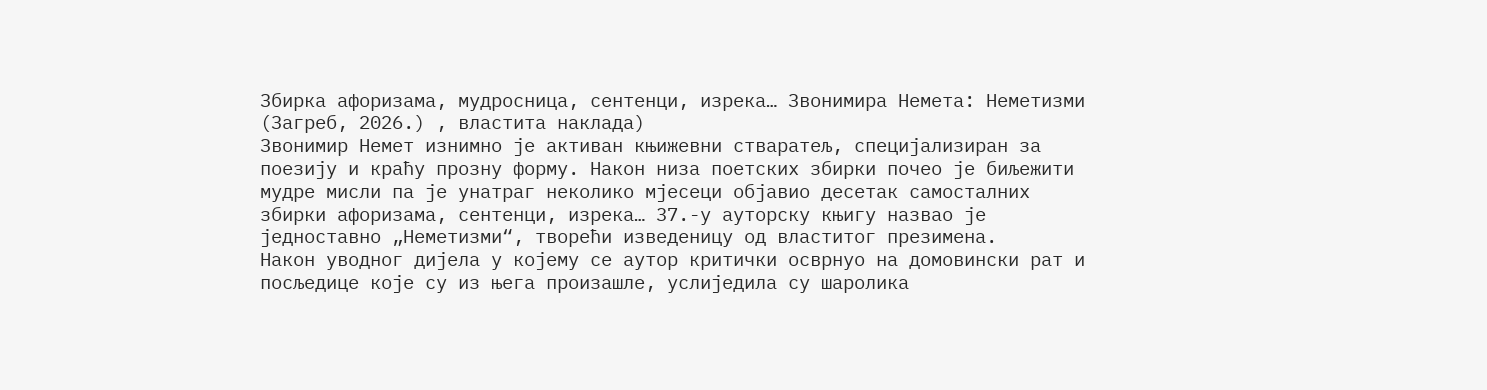Збирка афоризама, мудросница, сентенци, изрека… Звонимира Немета: Неметизми (Загреб, 2026.) , властита наклада)
Звонимир Немет изнимно је активан књижевни стваратељ, специјализиран за поезију и краћу прозну форму. Након низа поетских збирки почео је биљежити мудре мисли па је унатраг неколико мјесеци објавио десетак самосталних збирки афоризама, сентенци, изрека… 37.-у ауторску књигу назвао је једноставно „Неметизми“, творећи изведеницу од властитог презимена.
Након уводног дијела у којему се аутор критички осврнуо на домовински рат и посљедице које су из њега произашле, услиједила су шаролика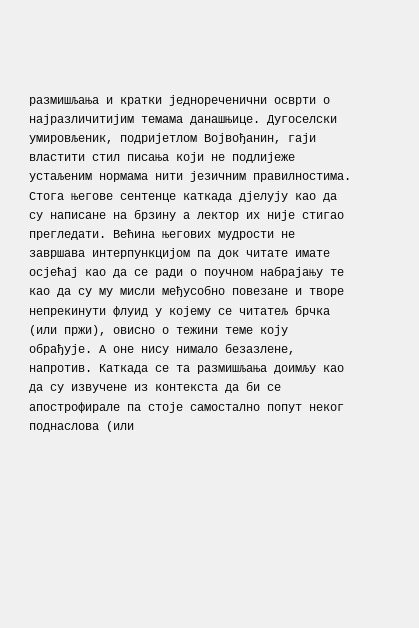размишљања и кратки једнореченични осврти о најразличитијим темама данашњице. Дугоселски умировљеник, подријетлом Војвођанин, гаји властити стил писања који не подлијеже устаљеним нормама нити језичним правилностима. Стога његове сентенце каткада дјелују као да су написане на брзину а лектор их није стигао прегледати. Већина његових мудрости не завршава интерпункцијом па док читате имате осјећај као да се ради о поучном набрајању те као да су му мисли међусобно повезане и творе непрекинути флуид у којему се читатељ брчка (или пржи), овисно о тежини теме коју обрађује. А оне нису нимало безазлене, напротив. Каткада се та размишљања доимљу као да су извучене из контекста да би се апострофирале па стоје самостално попут неког поднаслова (или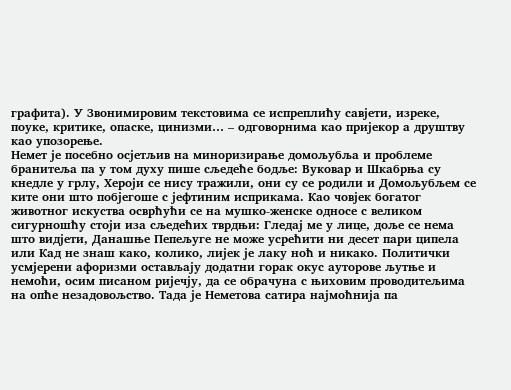графита). У Звонимировим текстовима се испреплићу савјети, изреке, поуке, критике, опаске, цинизми… – одговорнима као пријекор а друштву као упозорење.
Немет је посебно осјетљив на миноризирање домољубља и проблеме бранитеља па у том духу пише сљедеће бодље: Вуковар и Шкабрња су кнедле у грлу, Хероји се нису тражили, они су се родили и Домољубљем се ките они што побјегоше с јефтиним исприкама. Као човјек богатог животног искуства осврћући се на мушко-женске односе с великом сигурношћу стоји иза сљедећих тврдњи: Гледај ме у лице, доље се нема што видјети, Данашње Пепељуге не може усрећити ни десет пари ципела или Кад не знаш како, колико, лијек је лаку ноћ и никако. Политички усмјерени афоризми остављају додатни горак окус ауторове љутње и немоћи, осим писаном ријечју, да се обрачуна с њиховим проводитељима на опће незадовољство. Тада је Неметова сатира најмоћнија па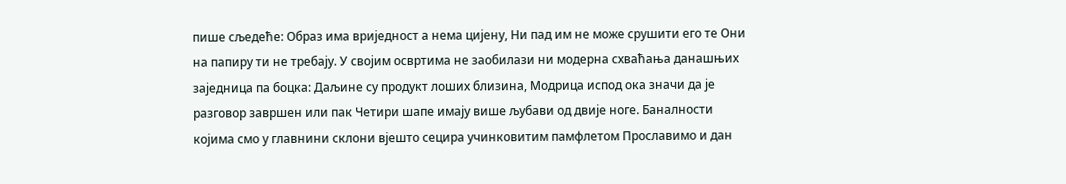пише сљедеће: Образ има вриједност а нема цијену, Ни пад им не може срушити его те Они на папиру ти не требају. У својим освртима не заобилази ни модерна схваћања данашњих заједница па боцка: Даљине су продукт лоших близина, Модрица испод ока значи да је разговор завршен или пак Четири шапе имају више љубави од двије ноге. Баналности којима смо у главнини склони вјешто сецира учинковитим памфлетом Прославимо и дан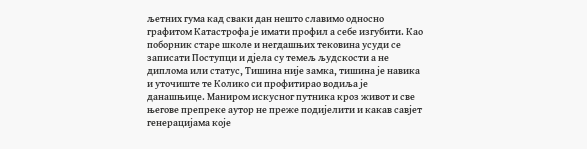љетних гума кад сваки дан нешто славимо односно графитом Катастрофа је имати профил а себе изгубити. Као поборник старе школе и негдашњих тековина усуди се записати Поступци и дјела су темељ људскости а не диплома или статус, Тишина није замка, тишина је навика и уточиште те Колико си профитирао водиља је данашњице. Маниром искусног путника кроз живот и све његове препреке аутор не преже подијелити и какав савјет генерацијама које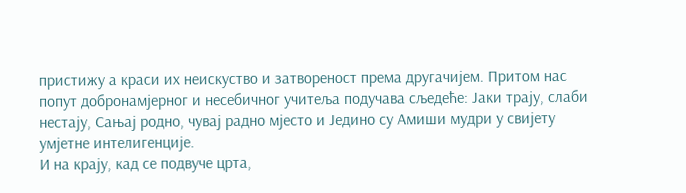пристижу а краси их неискуство и затвореност према другачијем. Притом нас попут добронамјерног и несебичног учитеља подучава сљедеће: Јаки трају, слаби нестају, Сањај родно, чувај радно мјесто и Једино су Амиши мудри у свијету умјетне интелигенције.
И на крају, кад се подвуче црта,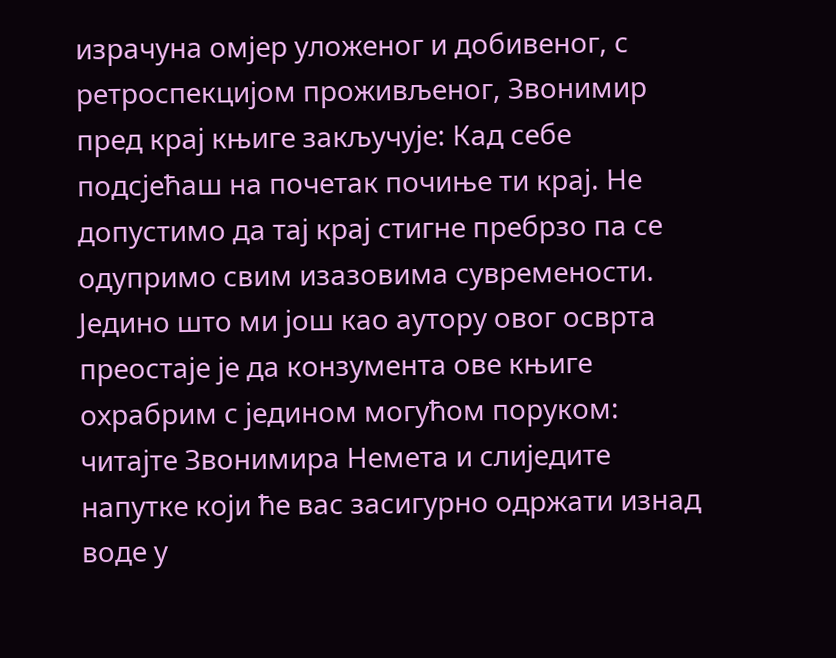израчуна омјер уложеног и добивеног, с ретроспекцијом проживљеног, Звонимир пред крај књиге закључује: Кад себе подсјећаш на почетак почиње ти крај. Не допустимо да тај крај стигне пребрзо па се одупримо свим изазовима сувремености. Једино што ми још као аутору овог осврта преостаје је да конзумента ове књиге охрабрим с једином могућом поруком: читајте Звонимира Немета и слиједите напутке који ће вас засигурно одржати изнад воде у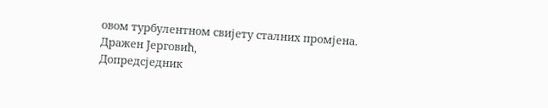овом турбулентном свијету сталних промјена.
Дражен Јерговић,
Допредсједник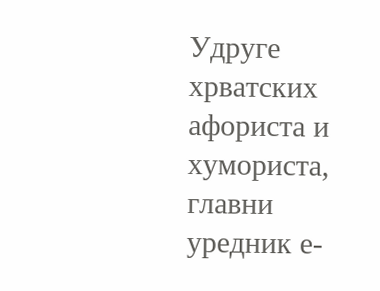Удруге хрватских афориста и хумориста, главни уредник е-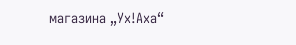магазина „Ух!Аха“